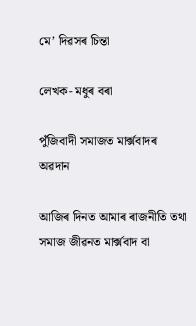মে’ দিৱসৰ চিন্তা

লেখক- মধুৰ বৰা

পুঁজিবাদী সমাজত মার্ক্সবাদৰ অৱদান

আজিৰ দিনত আমাৰ ৰাজনীতি তথা সমাজ জীৱনত মাৰ্ক্সবাদ বা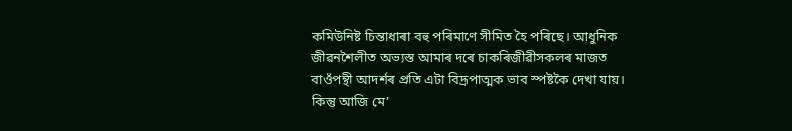কমিউনিষ্ট চিন্তাধাৰা বহু পৰিমাণে সীমিত হৈ পৰিছে। আধুনিক জীৱনশৈলীত অভ্যস্ত আমাৰ দৰে চাকৰিজীৱীসকলৰ মাজত বাওঁপন্থী আদৰ্শৰ প্ৰতি এটা বিদ্ৰূপাত্মক ভাব স্পষ্টকৈ দেখা যায়। কিন্তু আজি মে’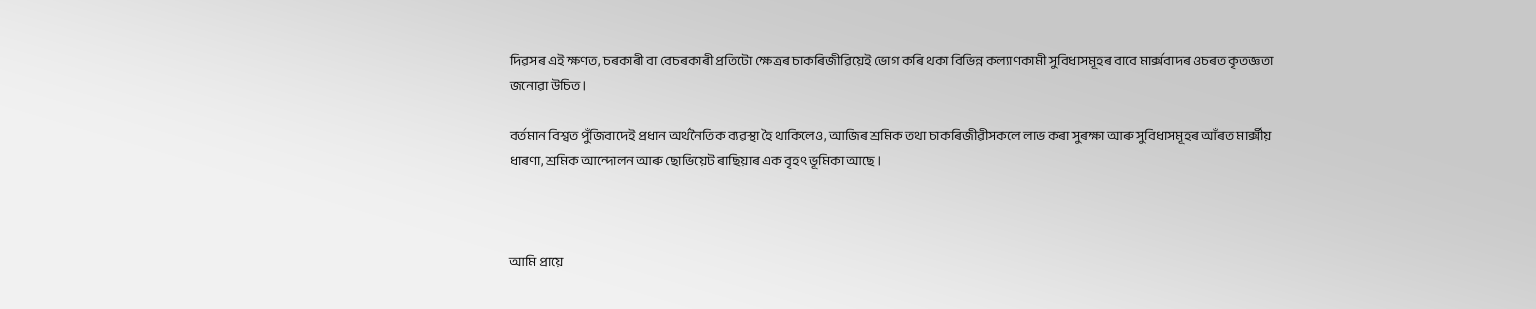দিৱসৰ এই ক্ষণত, চৰকাৰী বা বেচৰকাৰী প্ৰতিটো ক্ষেত্ৰৰ চাকৰিজীৱিয়েই ভোগ কৰি থকা বিভিন্ন কল্যাণকামী সুবিধাসমূহৰ বাবে মাৰ্ক্সবাদৰ ওচৰত কৃতজ্ঞতা জনোৱা উচিত।

বৰ্তমান বিশ্বত পুঁজিবাদেই প্ৰধান অৰ্থনৈতিক ব্যৱস্থা হৈ থাকিলেও, আজিৰ শ্ৰমিক তথা চাকৰিজীৱীসকলে লাভ কৰা সুৰক্ষা আৰু সুবিধাসমূহৰ আঁৰত মাৰ্ক্সীয় ধাৰণা, শ্ৰমিক আন্দোলন আৰু ছোভিয়েট ৰাছিয়াৰ এক বৃহৎ ভূমিকা আছে।



আমি প্ৰায়ে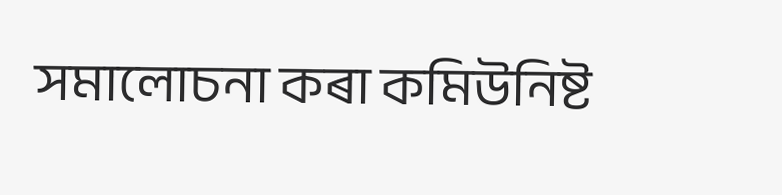সমালোচনা কৰা কমিউনিষ্ট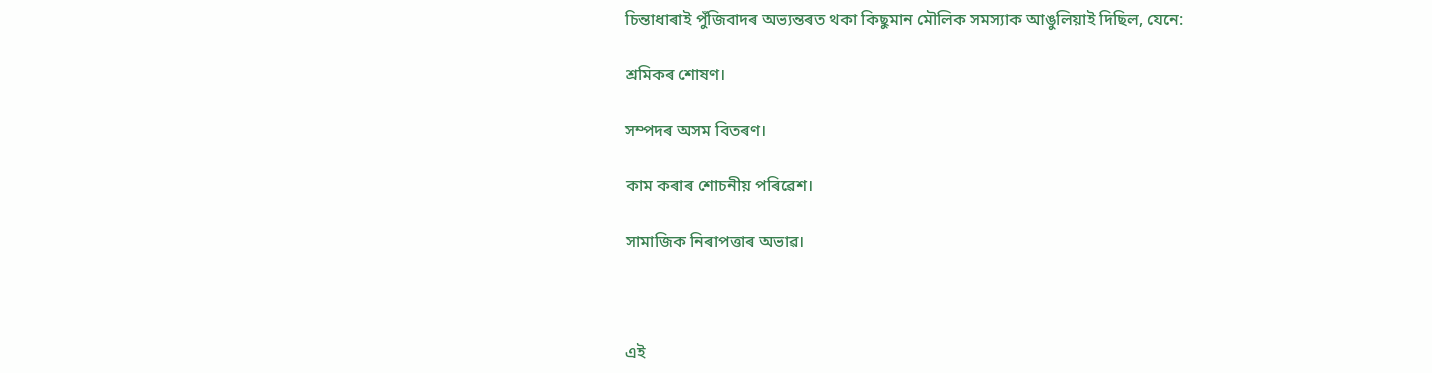চিন্তাধাৰাই পুঁজিবাদৰ অভ্যন্তৰত থকা কিছুমান মৌলিক সমস্যাক আঙুলিয়াই দিছিল, যেনে:

শ্ৰমিকৰ শোষণ।

সম্পদৰ অসম বিতৰণ।

কাম কৰাৰ শোচনীয় পৰিৱেশ।

সামাজিক নিৰাপত্তাৰ অভাৱ।



এই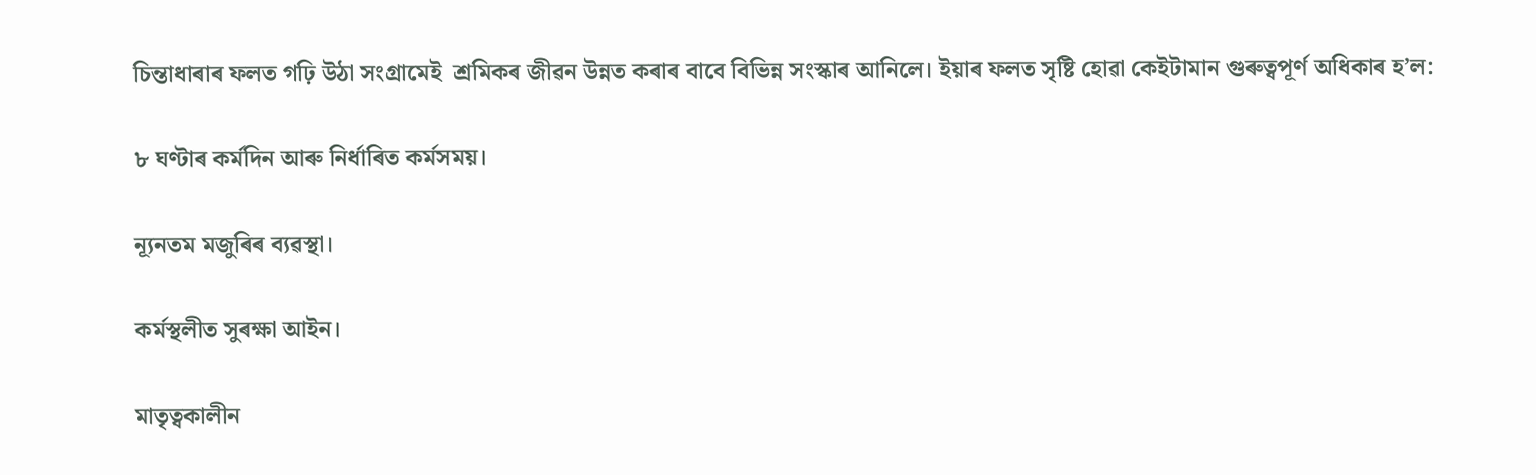চিন্তাধাৰাৰ ফলত গঢ়ি উঠা সংগ্ৰামেই  শ্ৰমিকৰ জীৱন উন্নত কৰাৰ বাবে বিভিন্ন সংস্কাৰ আনিলে। ইয়াৰ ফলত সৃষ্টি হোৱা কেইটামান গুৰুত্বপূৰ্ণ অধিকাৰ হ’ল:

৮ ঘণ্টাৰ কৰ্মদিন আৰু নিৰ্ধাৰিত কৰ্মসময়।

ন্যূনতম মজুৰিৰ ব্যৱস্থা।

কৰ্মস্থলীত সুৰক্ষা আইন।

মাতৃত্বকালীন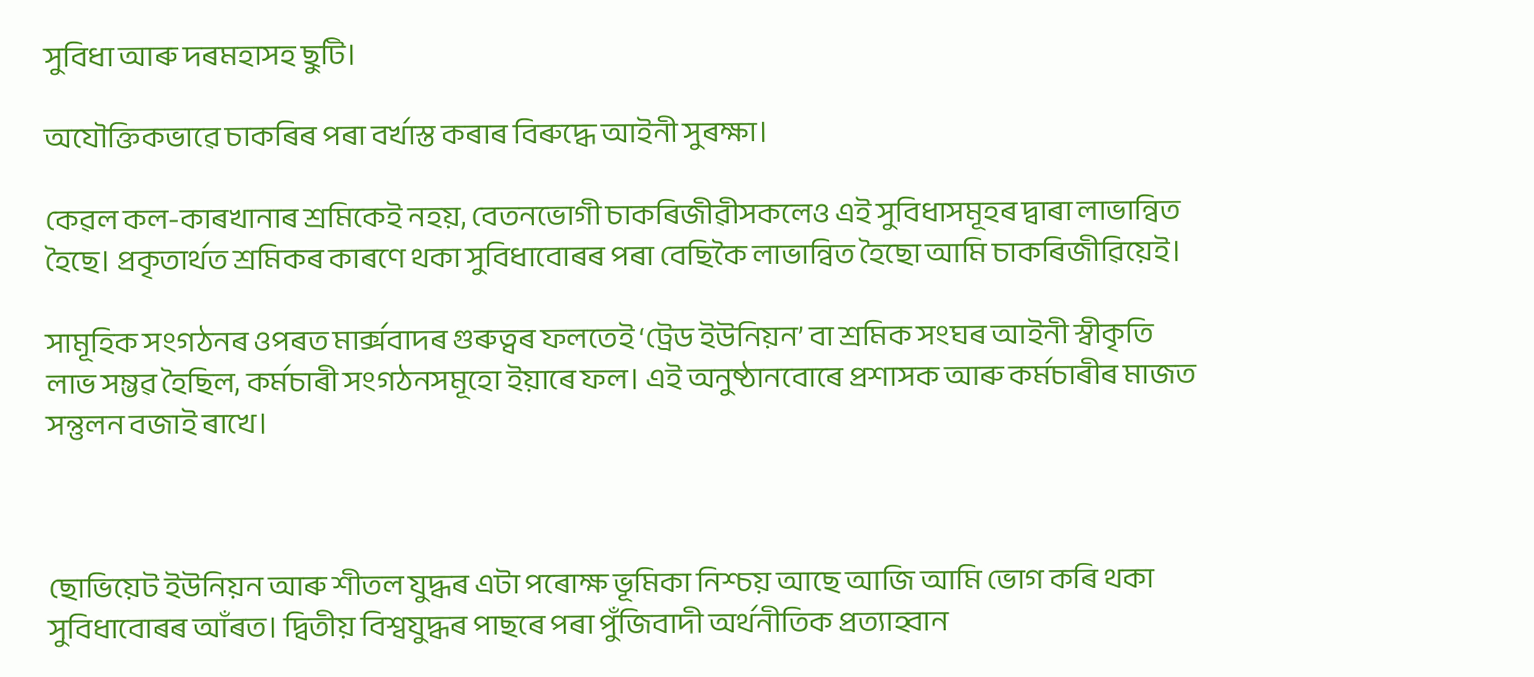সুবিধা আৰু দৰমহাসহ ছুটি।

অযৌক্তিকভাৱে চাকৰিৰ পৰা বৰ্খাস্ত কৰাৰ বিৰুদ্ধে আইনী সুৰক্ষা।

কেৱল কল-কাৰখানাৰ শ্ৰমিকেই নহয়, বেতনভোগী চাকৰিজীৱীসকলেও এই সুবিধাসমূহৰ দ্বাৰা লাভান্বিত হৈছে। প্ৰকৃতাৰ্থত শ্ৰমিকৰ কাৰণে থকা সুবিধাবোৰৰ পৰা বেছিকৈ লাভান্বিত হৈছো আমি চাকৰিজীৱিয়েই।

সামূহিক সংগঠনৰ ওপৰত মাৰ্ক্সবাদৰ গুৰুত্বৰ ফলতেই ‘ট্ৰেড ইউনিয়ন’ বা শ্ৰমিক সংঘৰ আইনী স্বীকৃতি লাভ সম্ভৱ হৈছিল, কৰ্মচাৰী সংগঠনসমূহো ইয়াৰে ফল। এই অনুষ্ঠানবোৰে প্ৰশাসক আৰু কৰ্মচাৰীৰ মাজত সন্তুলন বজাই ৰাখে।



ছোভিয়েট ইউনিয়ন আৰু শীতল যুদ্ধৰ এটা পৰোক্ষ ভূমিকা নিশ্চয় আছে আজি আমি ভোগ কৰি থকা সুবিধাবোৰৰ আঁৰত। দ্বিতীয় বিশ্বযুদ্ধৰ পাছৰে পৰা পুঁজিবাদী অৰ্থনীতিক প্ৰত্যাহ্বান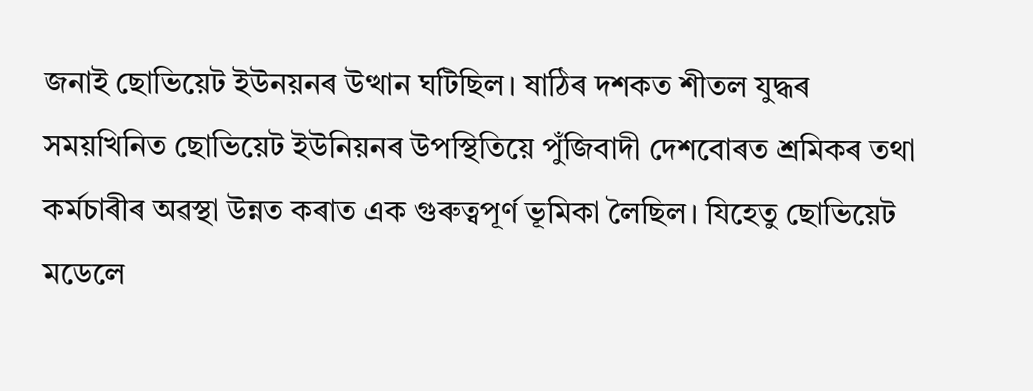জনাই ছোভিয়েট ইউনয়নৰ উত্থান ঘটিছিল। ষাঠিৰ দশকত শীতল যুদ্ধৰ সময়খিনিত ছোভিয়েট ইউনিয়নৰ উপস্থিতিয়ে পুঁজিবাদী দেশবোৰত শ্রমিকৰ তথা কৰ্মচাৰীৰ অৱস্থা উন্নত কৰাত এক গুৰুত্বপূৰ্ণ ভূমিকা লৈছিল। যিহেতু ছোভিয়েট মডেলে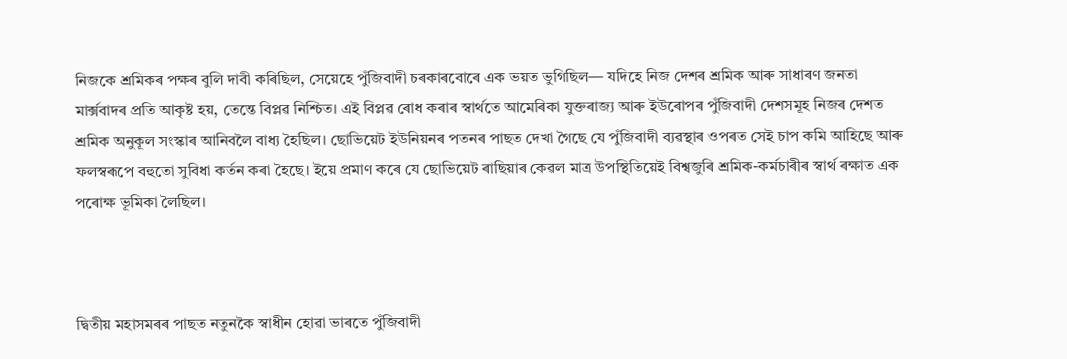নিজকে শ্ৰমিকৰ পক্ষৰ বুলি দাবী কৰিছিল, সেয়েহে পুঁজিবাদী চৰকাৰবোৰে এক ভয়ত ভুগিছিল— যদিহে নিজ দেশৰ শ্ৰমিক আৰু সাধাৰণ জনতা মাৰ্ক্সবাদৰ প্ৰতি আকৃষ্ট হয়, তেন্তে বিপ্লৱ নিশ্চিত। এই বিপ্লৱ ৰোধ কৰাৰ স্বাৰ্থতে আমেৰিকা যুক্তৰাজ্য আৰু ইউৰোপৰ পুঁজিবাদী দেশসমূহ নিজৰ দেশত শ্ৰমিক অনুকূল সংস্কাৰ আনিবলৈ বাধ্য হৈছিল। ছোভিয়েট ইউনিয়নৰ পতনৰ পাছত দেখা গৈছে যে পুঁজিবাদী ব্যৱস্থাৰ ওপৰত সেই চাপ কমি আহিছে আৰু ফলস্বৰূপে বহুতো সুবিধা কৰ্তন কৰা হৈছে। ইয়ে প্ৰমাণ কৰে যে ছোভিয়েট ৰাছিয়াৰ কেৱল মাত্ৰ উপস্থিতিয়েই বিশ্বজুৰি শ্ৰমিক-কৰ্মচাৰীৰ স্বাৰ্থ ৰক্ষাত এক পৰোক্ষ ভূমিকা লৈছিল।



দ্বিতীয় মহাসমৰৰ পাছত নতুনকৈ স্বাধীন হোৱা ভাৰতে পুঁজিবাদী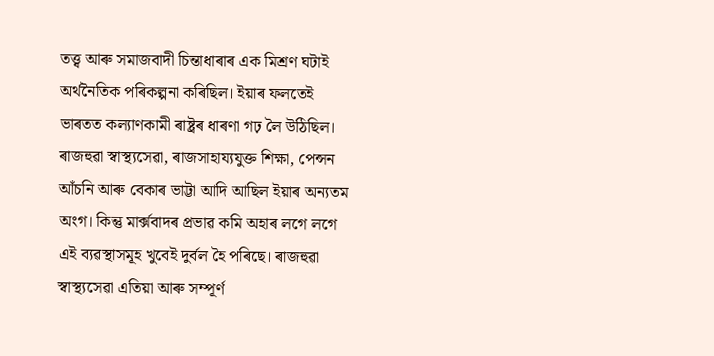তত্ত্ব আৰু সমাজবাদী চিন্তাধাৰাৰ এক মিশ্ৰণ ঘটাই অৰ্থনৈতিক পৰিকল্পনা কৰিছিল। ইয়াৰ ফলতেই ভাৰতত কল্যাণকামী ৰাষ্ট্ৰৰ ধাৰণা গঢ় লৈ উঠিছিল। ৰাজহুৱা স্বাস্থ্যসেৱা, ৰাজসাহায্যযুক্ত শিক্ষা, পেন্সন আঁচনি আৰু বেকাৰ ভাট্টা আদি আছিল ইয়াৰ অন্যতম অংগ। কিন্তু মাৰ্ক্সবাদৰ প্ৰভাৱ কমি অহাৰ লগে লগে এই ব্যৱস্থাসমূহ খুবেই দুৰ্বল হৈ পৰিছে। ৰাজহুৱা স্বাস্থ্যসেৱা এতিয়া আৰু সম্পূৰ্ণ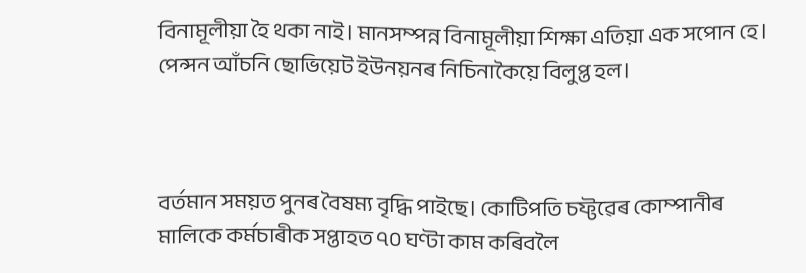বিনামূলীয়া হৈ থকা নাই। মানসম্পন্ন বিনামূলীয়া শিক্ষা এতিয়া এক সপোন হে। পেন্সন আঁচনি ছোভিয়েট ইউনয়নৰ নিচিনাকৈয়ে বিলুপ্ত হল।



বৰ্তমান সময়ত পুনৰ বৈষম্য বৃদ্ধি পাইছে। কোটিপতি চফ্টৱেৰ কোম্পানীৰ মালিকে কৰ্মচাৰীক সপ্তাহত ৭০ ঘণ্টা কাম কৰিবলৈ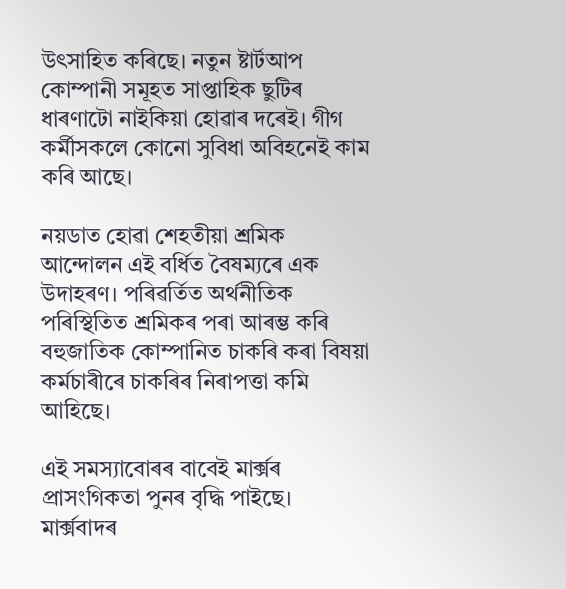উৎসাহিত কৰিছে। নতুন ষ্টাৰ্টআপ কোম্পানী সমূহত সাপ্তাহিক ছুটিৰ ধাৰণাটো নাইকিয়া হোৱাৰ দৰেই। গীগ কৰ্মীসকলে কোনো সুবিধা অবিহনেই কাম কৰি আছে।

নয়ডাত হোৱা শেহতীয়া শ্ৰমিক আন্দোলন এই বৰ্ধিত বৈষম্যৰে এক উদাহৰণ। পৰিৱৰ্তিত অৰ্থনীতিক পৰিস্থিতিত শ্ৰমিকৰ পৰা আৰম্ভ কৰি বহুজাতিক কোম্পানিত চাকৰি কৰা বিষয়া কৰ্মচাৰীৰে চাকৰিৰ নিৰাপত্তা কমি আহিছে।

এই সমস্যাবোৰৰ বাবেই মাৰ্ক্সৰ প্ৰাসংগিকতা পুনৰ বৃদ্ধি পাইছে। মাৰ্ক্সবাদৰ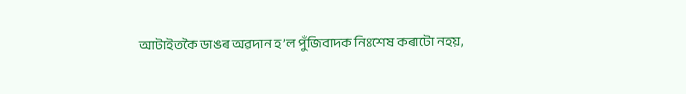আটাইতকৈ ডাঙৰ অৱদান হ’ল পুঁজিবাদক নিঃশেষ কৰাটো নহয়,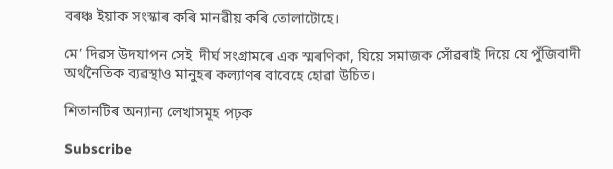বৰঞ্চ ইয়াক সংস্কাৰ কৰি মানৱীয় কৰি তোলাটোহে।

মে’ দিৱস উদযাপন সেই  দীর্ঘ সংগ্ৰামৰে এক স্মৰণিকা, যিয়ে সমাজক সোঁৱৰাই দিয়ে যে পুঁজিবাদী অৰ্থনৈতিক ব্যৱস্থাও মানুহৰ কল্যাণৰ বাবেহে হোৱা উচিত।

শিতানটিৰ অন্যান্য লেখাসমূহ পঢ়ক

Subscribe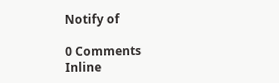Notify of

0 Comments
Inline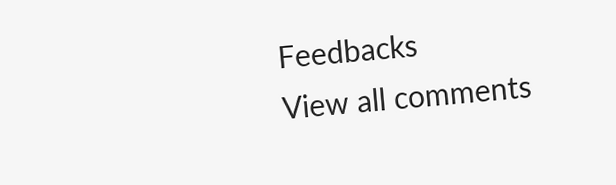Feedbacks
View all comments